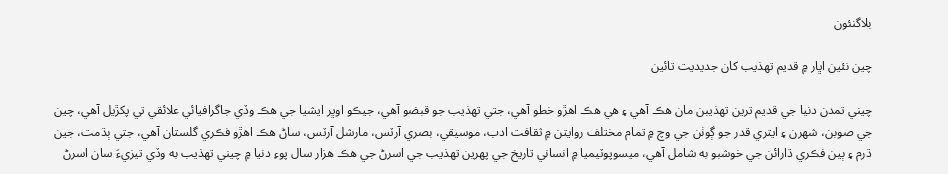بلاگنئون

چين نئين اڀار ۾ قديم تهذيب کان جديديت تائين

چيني تمدن دنيا جي قديم ترين تهذيبن مان هڪ آهي ۽ ھي هڪ اهڙو خطو آهي، جتي تهذيب جو قبضو آهي، جيڪو اوڀر ايشيا جي هڪ وڏي جاگرافيائي علائقي تي پکڙيل آهي، چين جي صوبن، شهرن ۽ ايتري قدر جو ڳوٺن جي وچ ۾ تمام مختلف روايتن ۾ ثقافت ادب، موسيقي، بصري آرٽس، مارشل آرٽس، ساڻ ھڪ اهڙو فڪري گلستان آهي، جتي ٻڌمت، جين ڌرم ۽ ٻين فڪري ڌارائن جي خوشبو به شامل آهي، ميسوپوٽيميا ۾ انساني تاريخ جي پھرين تهذيب جي اسرڻ جي ھڪ ھزار سال پوءِ دنيا ۾ چيني تهذيب به وڏي تيزيءَ سان اسرڻ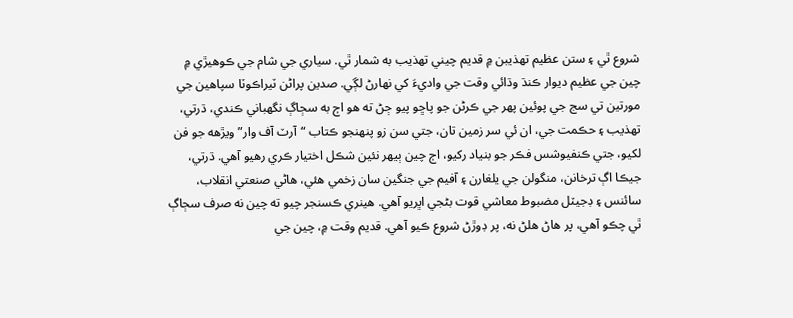شروع ٿي ۽ ستن عظيم تهذيبن ۾ قديم چيني تھذيب به شمار ٿي. سياري جي شام جي ڪوهيڙي ۾ چين جي عظيم ديوار ڪنڌ وڌائي وقت جي واديءَ کي نهارڻ لڳي. صدين پراڻن ٽيراڪوٽا سپاهين جي مورتين تي سج جي پوئين پهر جي ڪرڻن جو پاڇو پيو ڄڻ ته هو اڄ به سڄاڳ نگهباني ڪندي، ڌرتي، تهذيب ۽ حڪمت جي، ان ئي سر زمين تان، جتي سن زو پنهنجو ڪتاب “آرٽ آف وار” ويڙهه جو فن لکيو، جتي ڪنفيوشس فڪر جو بنياد رکيو، اڄ چين ٻيهر نئين شڪل اختيار ڪري رهيو آهي. ڌرتي، جيڪا اڳ ترخانن، منگولن جي يلغارن ۽ آفيم جي جنگين سان زخمي هئي، هاڻي صنعتي انقلاب، سائنس ۽ ڊجيٽل مضبوط معاشي قوت بڻجي اڀريو آهي. هينري ڪسنجر چيو ته چين نه صرف سڄاڳ ٿي چڪو آهي، پر هاڻ هلڻ نه، پر ڊوڙڻ شروع ڪيو آهي. قديم وقت ۾، چين جي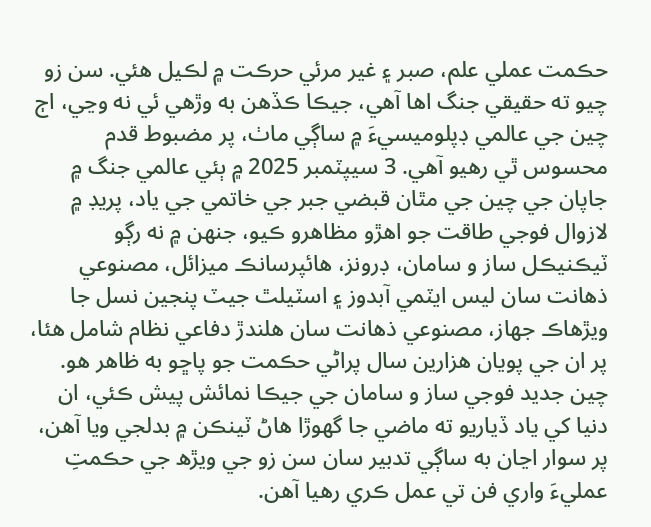حڪمت عملي علم، صبر ۽ غير مرئي حرڪت ۾ لڪيل هئي. سن زو چيو ته حقيقي جنگ اها آهي، جيڪا ڪڏهن به وڙهي ئي نه وڃي، اڄ  چين جي عالمي ڊپلوميسيءَ ۾ ساڳي ماٺ، پر مضبوط قدم محسوس ٿي رهيو آهي. 3 سيپٽمبر 2025 ۾ ٻئي عالمي جنگ ۾ جاپان جي چين جي مٿان قبضي جبر جي خاتمي جي ياد، پريڊ ۾ لازوال فوجي طاقت جو اهڙو مظاهرو ڪيو، جنهن ۾ نه رڳو ٽيڪنيڪل ساز و سامان، ڊرونز، ھائپرسانڪ ميزائل، مصنوعي ذھانت سان ليس ايٽمي آبدوز ۽ اسٽيلٿ جيٽ پنجين نسل جا ويڙهاڪ جهاز، مصنوعي ذهانت سان هلندڙ دفاعي نظام شامل هئا، پر ان جي پويان هزارين سال پراڻي حڪمت جو پاڇو به ظاهر هو. چين جديد فوجي ساز و سامان جي جيڪا نمائش پيش ڪئي، ان دنيا کي ياد ڏياريو ته ماضي جا گهوڙا هاڻ ٽينڪن ۾ بدلجي ويا آهن، پر سوار اڃان به ساڳي تدبير سان سن زو جي ويڙھ جي حڪمتِ عمليءَ واري فن تي عمل ڪري رھيا آھن.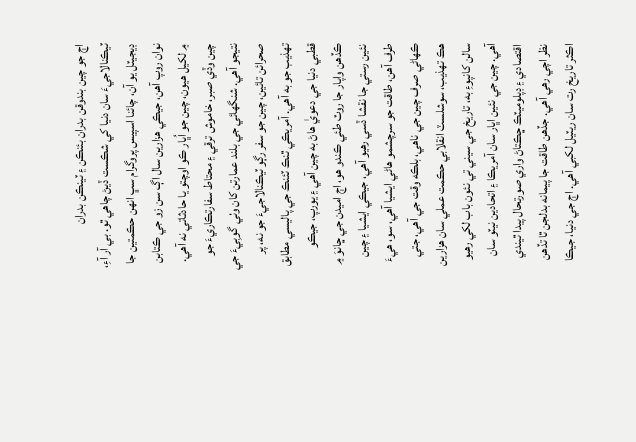اڄ جو چين بندوقن بدران بئنڪن ۽ ٽينڪن بدران ٽيڪنالاجيءَ سان دنيا کي شڪست ڏيڻ چاهي ٿو. بي آر آءِ، ڊيجيٽل يو آن، چائنا اسپيس پروگرام سڀ انهن حڪمتين جا نوان روپ آهن، جيڪي هزارين سال اڳ سن زو جي ڪتابن ۾ لکيل هيون، چين جو اُڀار ڪو اوچتو يا حادثاتي نه آهي. چين وڏي صبر، خاموش ترقي ۽ محتاط سفارتڪاريءَ جو نتيجو آهي. شنگهائي جي بلند عمارتن کان وٺي گوبِيءَ جي صحرائن تائين، چين جو سفر رڳو ٽيڪنالاجيءَ جو نه، پر تهذيب جو به آهي. آمريڪي ٿنڪ ٽئنڪ جي پاليسي مطابق  قطبي دنيا جي دعويٰ هاڻ به چين آهي ۽ يورپ، جيڪو ڪڏهن واپار جا روٽ طئي ڪندو هو، اڄ اميدن جي ڇانوَ ۾ نئين رستي جا نقشا ڏسي رهيو آهي، جيڪي ايشيا ۽ چين طرف آهن، طاقت جو سرچشمو ھاڻي ايشيا آهي، سو، هيءَ ڪهاڻي صرف چين جي ناهي، بلڪه وقت جي آهي، جتي هڪ تهذيب، سوشلسٽ انقلابي حڪمت عملي سان هزارين سالن کانپوءِ به، تاريخ جي سيني تي نئون باب لکي رهيو آهي. چين جي نئين اڀار سان آمريڪا ۽ اتحادين نيٽو سان اقتصادي ۽ ڊپلوميٽڪ ڇڪتاڻ واري صورتحال پيدا ٿيندي نظر اچي رھي آھي. جڏهن طاقت جا پيمانه بدلجن ٿا تڏهن اڪثر تاريخ رت سان ريٽيل لکبي آهي. اڄ جي دنيا، جيڪا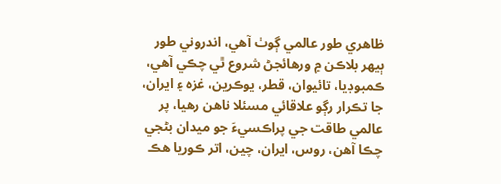ظاهري طور عالمي ڳوٺ آهي، اندروني طور ٻيهر بلاڪن ۾ ورهائجڻ شروع ٿي چڪي آهي، ڪمبوڊيا، تائيوان، قطر، يوڪرين، غزه ۽ ايران، جا تڪرار رڳو علاقائي مسئلا ناھن رھيا، پر عالمي طاقت جي پراڪسيءَ جو ميدان بڻجي چڪا آهن، روس، ايران، چين، اتر ڪوريا هڪ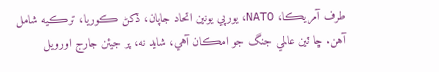طرف آمريڪا، NATO، يورپي يونين اتحاد جاپان، ڏکڻ ڪوريا، ترڪيه شامل آهن. ڇا ٽين عالمي جنگ جو امڪان آهي، شايد نه، پر جيئن جارج اورويل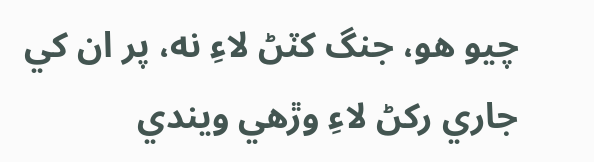چيو هو، جنگ کٽڻ لاءِ نه، پر ان کي جاري رکڻ لاءِ وڙھي ويندي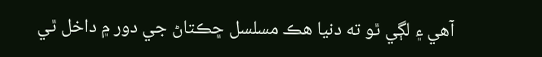آهي ۽ لڳي ٿو ته دنيا هڪ مسلسل ڇڪتاڻ جي دور ۾ داخل ٿي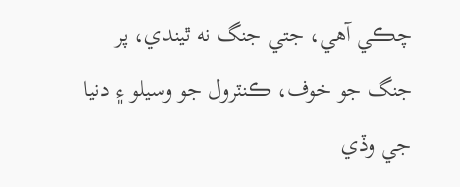چڪي آهي، جتي جنگ نه ٿيندي، پر جنگ جو خوف، ڪنٽرول جو وسيلو ۽ دنيا جي وڏي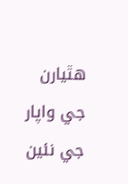ھٿيارن جي واپار جي نئين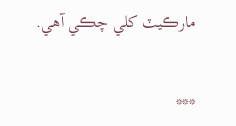مارڪيٽ کلي چڪي آهي.

***